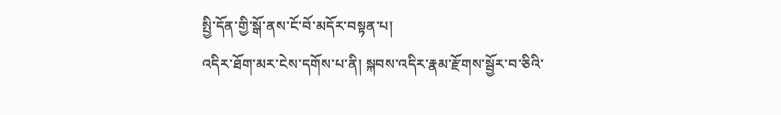སྤྱི་དོན་གྱི་སྒོ་ནས་ངོ་བོ་མདོར་བསྟན་པ།
འདིར་ཐོག་མར་ངེས་དགོས་པ་ནི། སྐབས་འདིར་རྣམ་རྫོགས་སྦྱོར་བ་ཅིའི་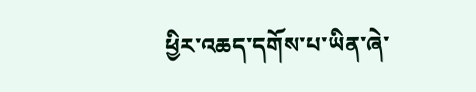ཕྱིར་འཆད་དགོས་པ་ཡིན་ཞེ་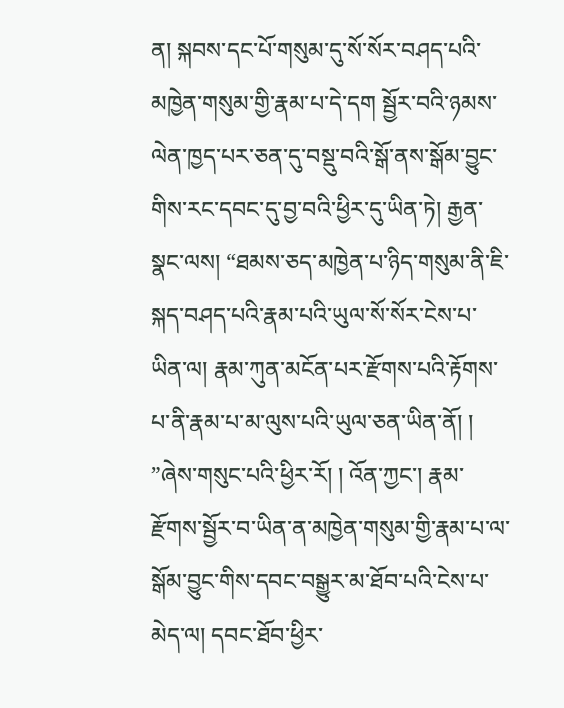ན། སྐབས་དང་པོ་གསུམ་དུ་སོ་སོར་བཤད་པའི་མཁྱེན་གསུམ་གྱི་རྣམ་པ་དེ་དག སྦྱོར་བའི་ཉམས་ལེན་ཁྱད་པར་ཅན་དུ་བསྡུ་བའི་སྒོ་ནས་སྒོམ་བྱུང་གིས་རང་དབང་དུ་བྱ་བའི་ཕྱིར་དུ་ཡིན་ཏེ། རྒྱན་སྣང་ལས། “ཐམས་ཅད་མཁྱེན་པ་ཉིད་གསུམ་ནི་ཇི་སྐད་བཤད་པའི་རྣམ་པའི་ཡུལ་སོ་སོར་ངེས་པ་ཡིན་ལ། རྣམ་ཀུན་མངོན་པར་རྫོགས་པའི་རྟོགས་པ་ནི་རྣམ་པ་མ་ལུས་པའི་ཡུལ་ཅན་ཡིན་ནོ། ། ”ཞེས་གསུང་པའི་ཕྱིར་རོ། ། འོན་ཀྱང་། རྣམ་རྫོགས་སྦྱོར་བ་ཡིན་ན་མཁྱེན་གསུམ་གྱི་རྣམ་པ་ལ་སྒོམ་བྱུང་གིས་དབང་བསྒྱུར་མ་ཐོབ་པའི་ངེས་པ་མེད་ལ། དབང་ཐོབ་ཕྱིར་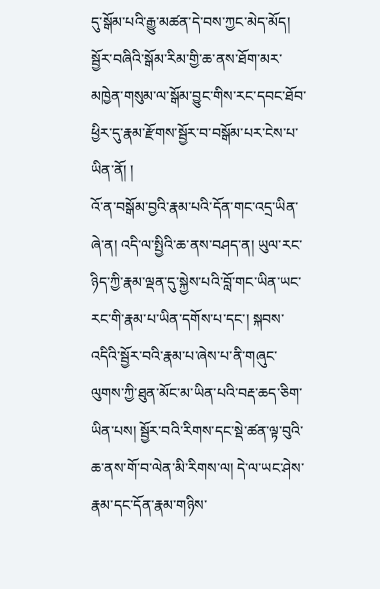དུ་སྒོམ་པའི་རྒྱུ་མཚན་དེ་བས་ཀྱང་མེད་མོད། སྦྱོར་བཞིའི་སྒོམ་རིམ་གྱི་ཆ་ནས་ཐོག་མར་མཁྱེན་གསུམ་ལ་སྒོམ་བྱུང་གིས་རང་དབང་ཐོབ་ཕྱིར་དུ་རྣམ་རྫོགས་སྦྱོར་བ་བསྒོམ་པར་ངེས་པ་ཡིན་ནོ། །
འོ་ན་བསྒོམ་བྱའི་རྣམ་པའི་དོན་གང་འདྲ་ཡིན་ཞེ་ན། འདི་ལ་སྤྱིའི་ཆ་ནས་བཤད་ན། ཡུལ་རང་ཉིད་ཀྱི་རྣམ་ལྡན་དུ་སྐྱེས་པའི་བློ་གང་ཡིན་ཡང་རང་གི་རྣམ་པ་ཡིན་དགོས་པ་དང་། སྐབས་འདིའི་སྦྱོར་བའི་རྣམ་པ་ཞེས་པ་ནི་གཞུང་ལུགས་ཀྱི་ཐུན་མོང་མ་ཡིན་པའི་བརྡ་ཆད་ཅིག་ཡིན་པས། སྦྱོར་བའི་རིགས་དང་སྡེ་ཚན་ལྟ་བུའི་ཆ་ནས་གོ་བ་ལེན་མི་རིགས་ལ། དེ་ལ་ཡང་ཤེས་རྣམ་དང་དོན་རྣམ་གཉིས་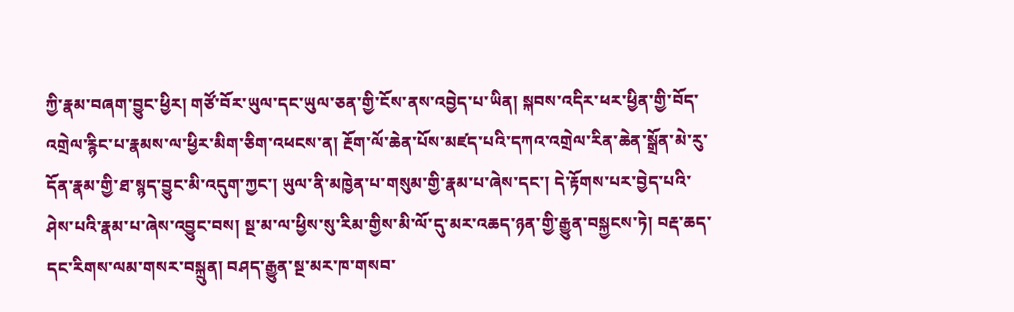ཀྱི་རྣམ་བཞག་བྱུང་ཕྱིར། གཙོ་བོར་ཡུལ་དང་ཡུལ་ཅན་གྱི་ངོས་ནས་འབྱེད་པ་ཡིན། སྐབས་འདིར་ཕར་ཕྱིན་གྱི་བོད་འགྲེལ་རྙིང་པ་རྣམས་ལ་ཕྱིར་མིག་ཅིག་འཕངས་ན། རྔོག་ལོ་ཆེན་པོས་མཛད་པའི་དཀའ་འགྲེལ་རིན་ཆེན་སྒྲོན་མེ་རུ་དོན་རྣམ་གྱི་ཐ་སྙད་བྱུང་མི་འདུག་ཀྱང་། ཡུལ་ནི་མཁྱེན་པ་གསུམ་གྱི་རྣམ་པ་ཞེས་དང་། དེ་རྟོགས་པར་བྱེད་པའི་ཤེས་པའི་རྣམ་པ་ཞེས་འབྱུང་བས། སྔ་མ་ལ་ཕྱིས་སུ་རིམ་གྱིས་མི་ལོ་དུ་མར་འཆད་ཉན་གྱི་རྒྱུན་བསྐྱངས་ཏེ། བརྡ་ཆད་དང་རིགས་ལམ་གསར་བསྐྲུན། བཤད་རྒྱུན་སྔ་མར་ཁ་གསབ་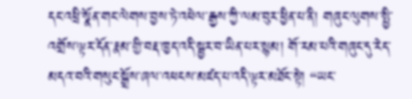དང་འཕྲི་སྣོན་གང་ལེགས་བྱས་ཏེ་འཕེལ་རྒྱས་ཀྱི་ལམ་བུར་ཕྱིན་པ་ནི། གཞུང་ལུགས་སྤྱི་འགྲོས་ལྟར་དོན་རྣམ་གྱི་བརྡ་ཁྱད་འདི་སྦྱར་བ་ཡིན་པར་སྙམ། གོ་རམ་པའི་གཞུང་དུ་རེད་མདའ་བའི་གསུང་སྒྲོས་ཞལ་འཕངས་མཛད་པ་འདི་ལྟར་མཐོང་སྟེ། “ཡང་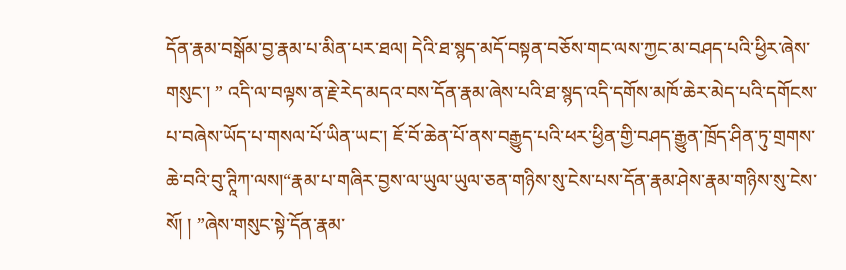དོན་རྣམ་བསྒོམ་བྱ་རྣམ་པ་མིན་པར་ཐལ། དེའི་ཐ་སྙད་མདོ་བསྟན་བཅོས་གང་ལས་ཀྱང་མ་བཤད་པའི་ཕྱིར་ཞེས་གསུང་། ” འདི་ལ་བལྟས་ན་རྗེ་རེད་མདའ་བས་དོན་རྣམ་ཞེས་པའི་ཐ་སྙད་འདི་དགོས་མཁོ་ཆེར་མེད་པའི་དགོངས་པ་བཞེས་ཡོད་པ་གསལ་པོ་ཡིན་ཡང་། ཇོ་བོ་ཆེན་པོ་ནས་བརྒྱུད་པའི་ཕར་ཕྱིན་གྱི་བཤད་རྒྱུན་ཁྲོད་ཤིན་ཏུ་གྲགས་ཆེ་བའི་བུ་ཊཱིཀ་ལས།“རྣམ་པ་གཞིར་བྱས་ལ་ཡུལ་ཡུལ་ཅན་གཉིས་སུ་ངེས་པས་དོན་རྣམ་ཤེས་རྣམ་གཉིས་སུ་ངེས་སོ། ། ”ཞེས་གསུང་སྟེ་དོན་རྣམ་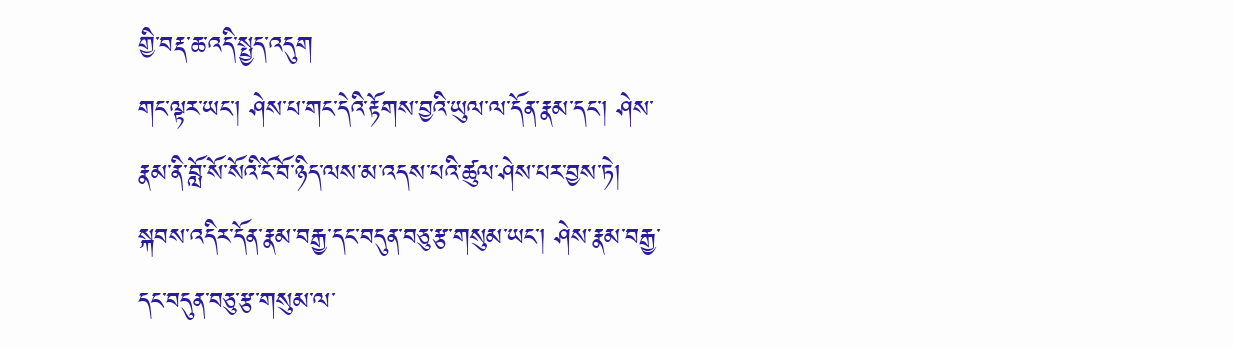གྱི་བརྡ་ཆ་འདི་སྤྱད་འདུག
གང་ལྟར་ཡང་། ཤེས་པ་གང་དེའི་རྟོགས་བྱའི་ཡུལ་ལ་དོན་རྣམ་དང་། ཤེས་རྣམ་ནི་བློ་སོ་སོའི་ངོ་བོ་ཉིད་ལས་མ་འདས་པའི་ཚུལ་ཤེས་པར་བྱས་ཏེ། སྐབས་འདིར་དོན་རྣམ་བརྒྱ་དང་བདུན་བཅུ་རྩ་གསུམ་ཡང་། ཤེས་རྣམ་བརྒྱ་དང་བདུན་བཅུ་རྩ་གསུམ་ལ་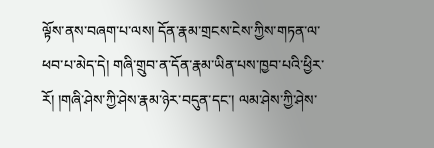ལྟོས་ནས་བཞག་པ་ལས། དོན་རྣམ་གྲངས་ངེས་ཀྱིས་གཏན་ལ་ཕབ་པ་མེད་དེ། གཞི་གྲུབ་ན་དོན་རྣམ་ཡིན་པས་ཁྱབ་པའི་ཕྱིར་རོ། །གཞི་ཤེས་ཀྱི་ཤེས་རྣམ་ཉེར་བདུན་དང་། ལམ་ཤེས་ཀྱི་ཤེས་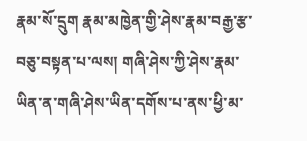རྣམ་སོ་དྲུག རྣམ་མཁྱེན་གྱི་ཤེས་རྣམ་བརྒྱ་རྩ་བཅུ་བསྟན་པ་ལས། གཞི་ཤེས་ཀྱི་ཤེས་རྣམ་ཡིན་ན་གཞི་ཤེས་ཡིན་དགོས་པ་ནས་ཕྱི་མ་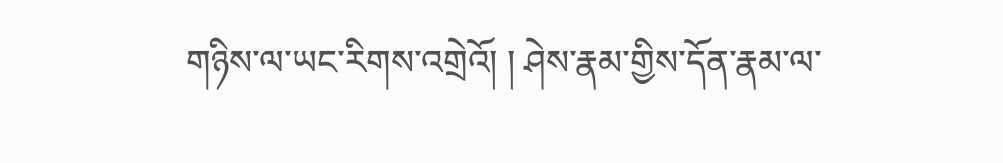གཉིས་ལ་ཡང་རིགས་འགྲེའོ། ། ཤེས་རྣམ་གྱིས་དོན་རྣམ་ལ་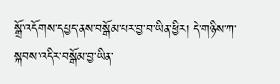སྒྲོ་འདོགས་དཔྱད་ནས་བསྒོམ་པར་བྱ་བ་ཡིན་ཕྱིར། དེ་གཉིས་ཀ་སྐབས་འདིར་བསྒོམ་བྱ་ཡིན་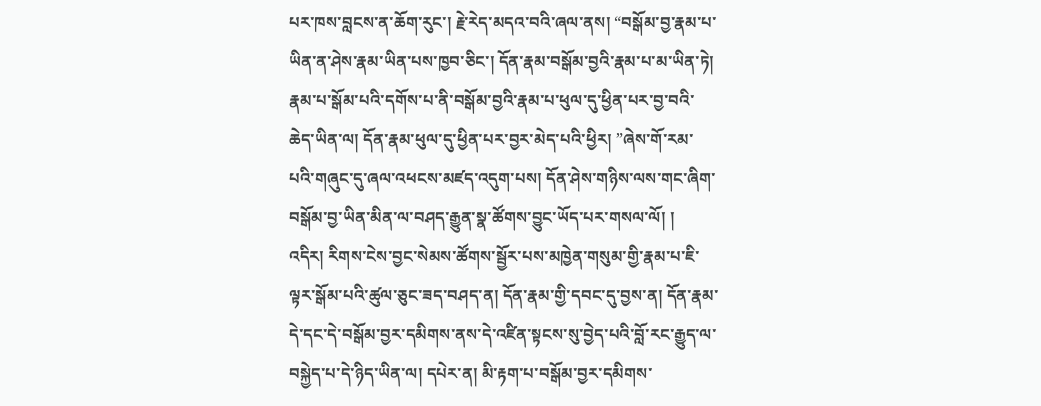པར་ཁས་བླངས་ན་ཆོག་རུང་། རྗེ་རེད་མདའ་བའི་ཞལ་ནས། “བསྒོམ་བྱ་རྣམ་པ་ཡིན་ན་ཤེས་རྣམ་ཡིན་པས་ཁྱབ་ཅིང་། དོན་རྣམ་བསྒོམ་བྱའི་རྣམ་པ་མ་ཡིན་ཏེ། རྣམ་པ་སྒོམ་པའི་དགོས་པ་ནི་བསྒོམ་བྱའི་རྣམ་པ་ཕུལ་དུ་ཕྱིན་པར་བྱ་བའི་ཆེད་ཡིན་ལ། དོན་རྣམ་ཕུལ་དུ་ཕྱིན་པར་བྱར་མེད་པའི་ཕྱིར། ”ཞེས་གོ་རམ་པའི་གཞུང་དུ་ཞལ་འཕངས་མཛད་འདུག་པས། དོན་ཤེས་གཉིས་ལས་གང་ཞིག་བསྒོམ་བྱ་ཡིན་མིན་ལ་བཤད་རྒྱུན་སྣ་ཚོགས་བྱུང་ཡོད་པར་གསལ་ལོ། །
འདིར། རིགས་ངེས་བྱང་སེམས་ཚོགས་སྦྱོར་པས་མཁྱེན་གསུམ་གྱི་རྣམ་པ་ཇི་ལྟར་སྒོམ་པའི་ཚུལ་ཅུང་ཟད་བཤད་ན། དོན་རྣམ་གྱི་དབང་དུ་བྱས་ན། དོན་རྣམ་དེ་དང་དེ་བསྒོམ་བྱར་དམིགས་ནས་དེ་འཛིན་སྟངས་སུ་བྱེད་པའི་བློ་རང་རྒྱུད་ལ་བསྐྱེད་པ་དེ་ཉིད་ཡིན་ལ། དཔེར་ན། མི་རྟག་པ་བསྒོམ་བྱར་དམིགས་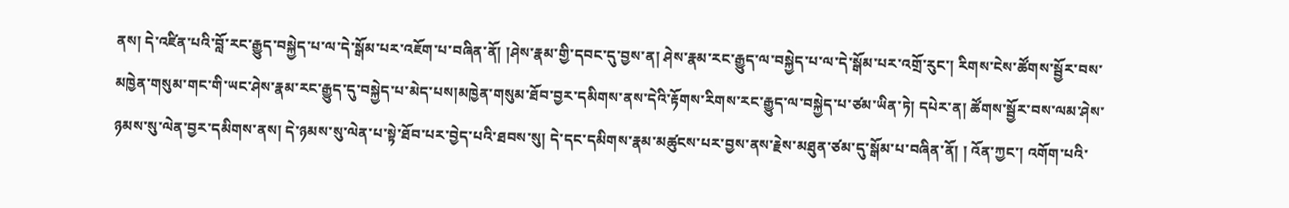ནས། དེ་འཛིན་པའི་བློ་རང་རྒྱུད་བསྐྱེད་པ་ལ་དེ་སྒོམ་པར་འཇོག་པ་བཞིན་ནོ། །ཤེས་རྣམ་གྱི་དབང་དུ་བྱས་ན། ཤེས་རྣམ་རང་རྒྱུད་ལ་བསྐྱེད་པ་ལ་དེ་སྒོམ་པར་འགྲོ་རུང་། རིགས་ངེས་ཚོགས་སྦྱོར་བས་མཁྱེན་གསུམ་གང་གི་ཡང་ཤེས་རྣམ་རང་རྒྱུད་དུ་བསྐྱེད་པ་མེད་པས།མཁྱེན་གསུམ་ཐོབ་བྱར་དམིགས་ནས་དེའི་རྟོགས་རིགས་རང་རྒྱུད་ལ་བསྐྱེད་པ་ཙམ་ཡིན་ཏེ། དཔེར་ན། ཚོགས་སྦྱོར་བས་ལམ་ཤེས་ཉམས་སུ་ལེན་བྱར་དམིགས་ནས། དེ་ཉམས་སུ་ལེན་པ་སྟེ་ཐོབ་པར་བྱེད་པའི་ཐབས་སུ། དེ་དང་དམིགས་རྣམ་མཚུངས་པར་བྱས་ནས་རྗེས་མཐུན་ཙམ་དུ་སྒོམ་པ་བཞིན་ནོ། ། འོན་ཀྱང་། འགོག་པའི་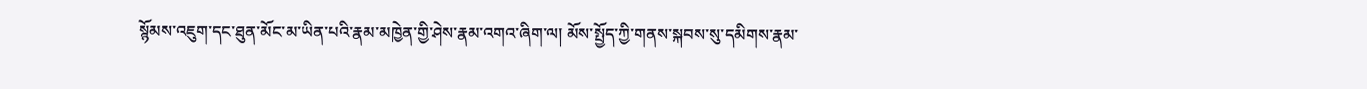སྙོམས་འཇུག་དང་ཐུན་མོང་མ་ཡིན་པའི་རྣམ་མཁྱེན་གྱི་ཤེས་རྣམ་འགའ་ཞིག་ལ། མོས་སྤྱོད་ཀྱི་གནས་སྐབས་སུ་དམིགས་རྣམ་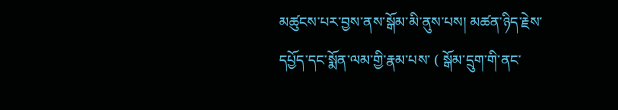མཚུངས་པར་བྱས་ནས་སྒོམ་མི་ནུས་པས། མཚན་ཉིད་རྗེས་དཔྱོད་དང་སྨོན་ལམ་གྱི་རྣམ་པས་ ( སྒོམ་དྲུག་གི་ནང་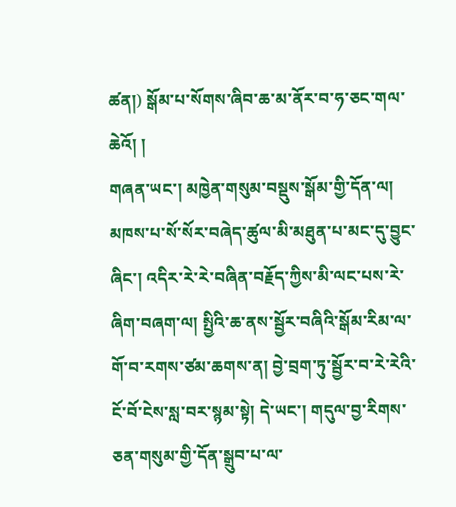ཚན།) སྒོམ་པ་སོགས་ཞིབ་ཆ་མ་ནོར་བ་ཧ་ཅང་གལ་ཆེའོ། །
གཞན་ཡང་། མཁྱེན་གསུམ་བསྡུས་སྒོམ་གྱི་དོན་ལ། མཁས་པ་སོ་སོར་བཞེད་ཚུལ་མི་མཐུན་པ་མང་དུ་བྱུང་ཞིང་། འདིར་རེ་རེ་བཞིན་བརྗོད་ཀྱིས་མི་ལང་པས་རེ་ཞིག་བཞག་ལ། སྤྱིའི་ཆ་ནས་སྦྱོར་བཞིའི་སྒོམ་རིམ་ལ་གོ་བ་རགས་ཙམ་ཆགས་ན། བྱེ་བྲག་ཏུ་སྦྱོར་བ་རེ་རེའི་ངོ་བོ་ངེས་སླ་བར་སྙམ་སྟེ། དེ་ཡང་། གདུལ་བྱ་རིགས་ཅན་གསུམ་གྱི་དོན་སྒྲུབ་པ་ལ་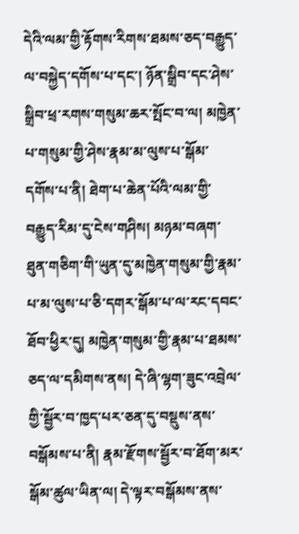དེའི་ལམ་གྱི་རྟོགས་རིགས་ཐམས་ཅད་བརྒྱུད་ལ་བསྐྱེད་དགོས་པ་དང་། ཉོན་སྒྲིབ་དང་ཤེས་སྒྲིབ་ཕྲ་རགས་གསུམ་ཆར་སྤོང་བ་ལ། མཁྱེན་པ་གསུམ་གྱི་ཤེས་རྣམ་མ་ལུས་པ་སྒོམ་དགོས་པ་ནི། ཐེག་པ་ཆེན་པོའི་ལམ་གྱི་བརྒྱུད་རིམ་དུ་ངེས་གཤིས། མཉམ་བཞག་ཐུན་གཅིག་གི་ཡུན་དུ་མཁྱེན་གསུམ་གྱི་རྣམ་པ་མ་ལུས་པ་ཅི་དགར་སྒོམ་པ་ལ་རང་དབང་ཐོབ་ཕྱིར་དུ། མཁྱེན་གསུམ་གྱི་རྣམ་པ་ཐམས་ཅད་ལ་དམིགས་ནས། དེ་ཞི་ལྷག་ཟུང་འབྲེལ་གྱི་སྦྱོར་བ་ཁྱད་པར་ཅན་དུ་བསྡུས་ནས་བསྒོམས་པ་ནི། རྣམ་རྫོགས་སྦྱོར་བ་ཐོག་མར་སྒོམ་ཚུལ་ཡིན་ལ། དེ་ལྟར་བསྒོམས་ནས་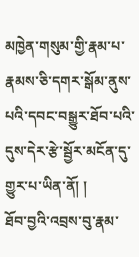མཁྱེན་གསུམ་གྱི་རྣམ་པ་རྣམས་ཅི་དགར་སྒོམ་ནུས་པའི་དབང་བསྒྱུར་ཐོབ་པའི་དུས་དེར་རྩེ་སྦྱོར་མངོན་དུ་གྱུར་པ་ཡིན་ནོ། །
ཐོབ་བྱའི་འབྲས་བུ་རྣམ་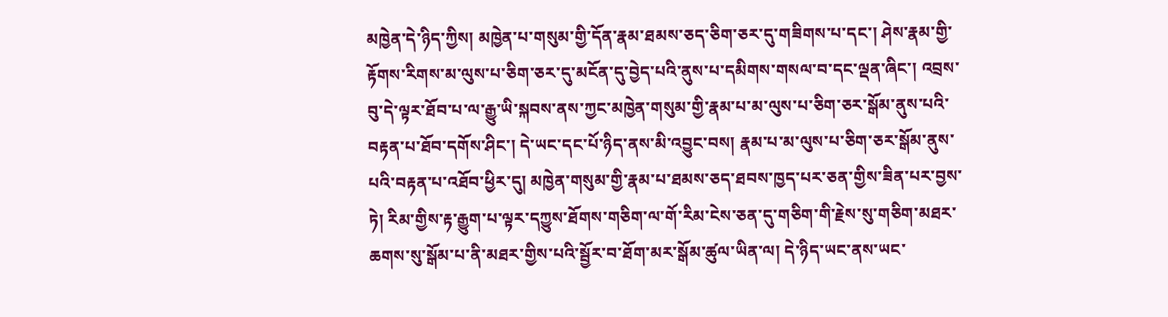མཁྱེན་དེ་ཉིད་ཀྱིས། མཁྱེན་པ་གསུམ་གྱི་དོན་རྣམ་ཐམས་ཅད་ཅིག་ཅར་དུ་གཟིགས་པ་དང་། ཤེས་རྣམ་གྱི་རྟོགས་རིགས་མ་ལུས་པ་ཅིག་ཅར་དུ་མངོན་དུ་བྱེད་པའི་ནུས་པ་དམིགས་གསལ་བ་དང་ལྡན་ཞིང་། འབྲས་བུ་དེ་ལྟར་ཐོབ་པ་ལ་རྒྱུ་ཡི་སྐབས་ནས་ཀྱང་མཁྱེན་གསུམ་གྱི་རྣམ་པ་མ་ལུས་པ་ཅིག་ཅར་སྒོམ་ནུས་པའི་བརྟན་པ་ཐོབ་དགོས་ཤིང་། དེ་ཡང་དང་པོ་ཉིད་ནས་མི་འབྱུང་བས། རྣམ་པ་མ་ལུས་པ་ཅིག་ཅར་སྒོམ་ནུས་པའི་བརྟན་པ་འཐོབ་ཕྱིར་དུ། མཁྱེན་གསུམ་གྱི་རྣམ་པ་ཐམས་ཅད་ཐབས་ཁྱད་པར་ཅན་གྱིས་ཟིན་པར་བྱས་ཏེ། རིམ་གྱིས་རྟ་རྒྱུག་པ་ལྟར་དཀྱུས་ཐོགས་གཅིག་ལ་གོ་རིམ་ངེས་ཅན་དུ་གཅིག་གི་རྗེས་སུ་གཅིག་མཐར་ཆགས་སུ་སྒོམ་པ་ནི་མཐར་གྱིས་པའི་སྦྱོར་བ་ཐོག་མར་སྒོམ་ཚུལ་ཡིན་ལ། དེ་ཉིད་ཡང་ནས་ཡང་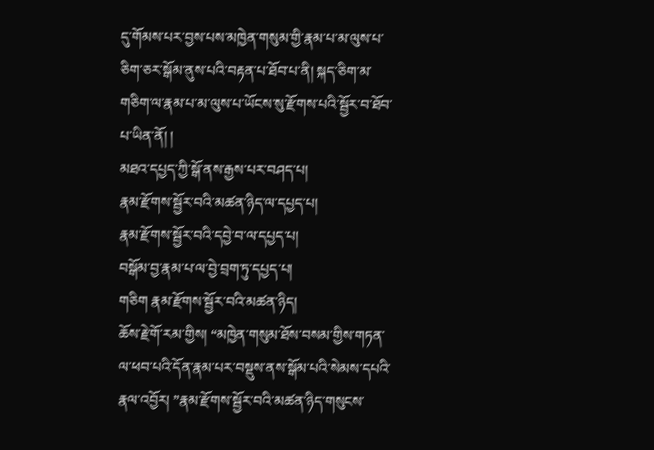དུ་གོམས་པར་བྱས་པས་མཁྱེན་གསུམ་གྱི་རྣམ་པ་མ་ལུས་པ་ཅིག་ཅར་སྒོམ་ནུས་པའི་བརྟན་པ་ཐོབ་པ་ནི། སྐད་ཅིག་མ་གཅིག་ལ་རྣམ་པ་མ་ལུས་པ་ཡོངས་སུ་རྫོགས་པའི་སྦྱོར་བ་ཐོབ་པ་ཡིན་ནོ། །
མཐའ་དཔྱད་ཀྱི་སྒོ་ནས་རྒྱས་པར་བཤད་པ།
རྣམ་རྫོགས་སྦྱོར་བའི་མཚན་ཉིད་ལ་དཔྱད་པ།
རྣམ་རྫོགས་སྦྱོར་བའི་དབྱེ་བ་ལ་དཔྱད་པ།
བསྒོམ་བྱ་རྣམ་པ་ལ་བྱེ་བྲག་ཏུ་དཔྱད་པ།
གཅིག རྣམ་རྫོགས་སྦྱོར་བའི་མཚན་ཉིད།
ཆོས་རྗེ་གོ་རམ་གྱིས། “མཁྱེན་གསུམ་ཐོས་བསམ་གྱིས་གཏན་ལ་ཕབ་པའི་དོན་རྣམ་པར་བསྡུས་ནས་སྒོམ་པའི་སེམས་དཔའི་རྣལ་འབྱོར། ”རྣམ་རྫོགས་སྦྱོར་བའི་མཚན་ཉིད་གསུངས་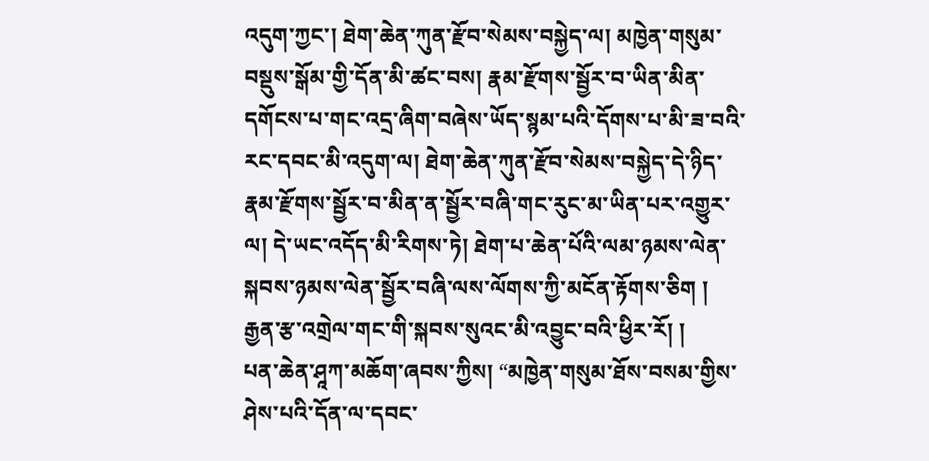འདུག་ཀྱང་། ཐེག་ཆེན་ཀུན་རྫོབ་སེམས་བསྐྱེད་ལ། མཁྱེན་གསུམ་བསྡུས་སྒོམ་གྱི་དོན་མི་ཚང་བས། རྣམ་རྫོགས་སྦྱོར་བ་ཡིན་མིན་དགོངས་པ་གང་འདྲ་ཞིག་བཞེས་ཡོད་སྙམ་པའི་དོགས་པ་མི་ཟ་བའི་རང་དབང་མི་འདུག་ལ། ཐེག་ཆེན་ཀུན་རྫོབ་སེམས་བསྐྱེད་དེ་ཉིད་རྣམ་རྫོགས་སྦྱོར་བ་མིན་ན་སྦྱོར་བཞི་གང་རུང་མ་ཡིན་པར་འགྱུར་ལ། དེ་ཡང་འདོད་མི་རིགས་ཏེ། ཐེག་པ་ཆེན་པོའི་ལམ་ཉམས་ལེན་སྐབས་ཉམས་ལེན་སྦྱོར་བཞི་ལས་ལོགས་ཀྱི་མངོན་རྟོགས་ཅིག ། རྒྱན་རྩ་འགྲེལ་གང་གི་སྐབས་སུའང་མི་འབྱུང་བའི་ཕྱིར་རོ། །
པན་ཆེན་ཤཱཀ་མཆོག་ཞབས་ཀྱིས། “མཁྱེན་གསུམ་ཐོས་བསམ་གྱིས་ཤེས་པའི་དོན་ལ་དབང་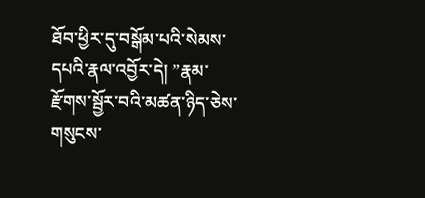ཐོབ་ཕྱིར་དུ་བསྒོམ་པའི་སེམས་དཔའི་རྣལ་འབྱོར་དེ། ”རྣམ་རྫོགས་སྦྱོར་བའི་མཚན་ཉིད་ཅེས་གསུངས་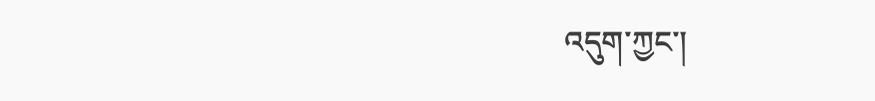འདུག་ཀྱང་།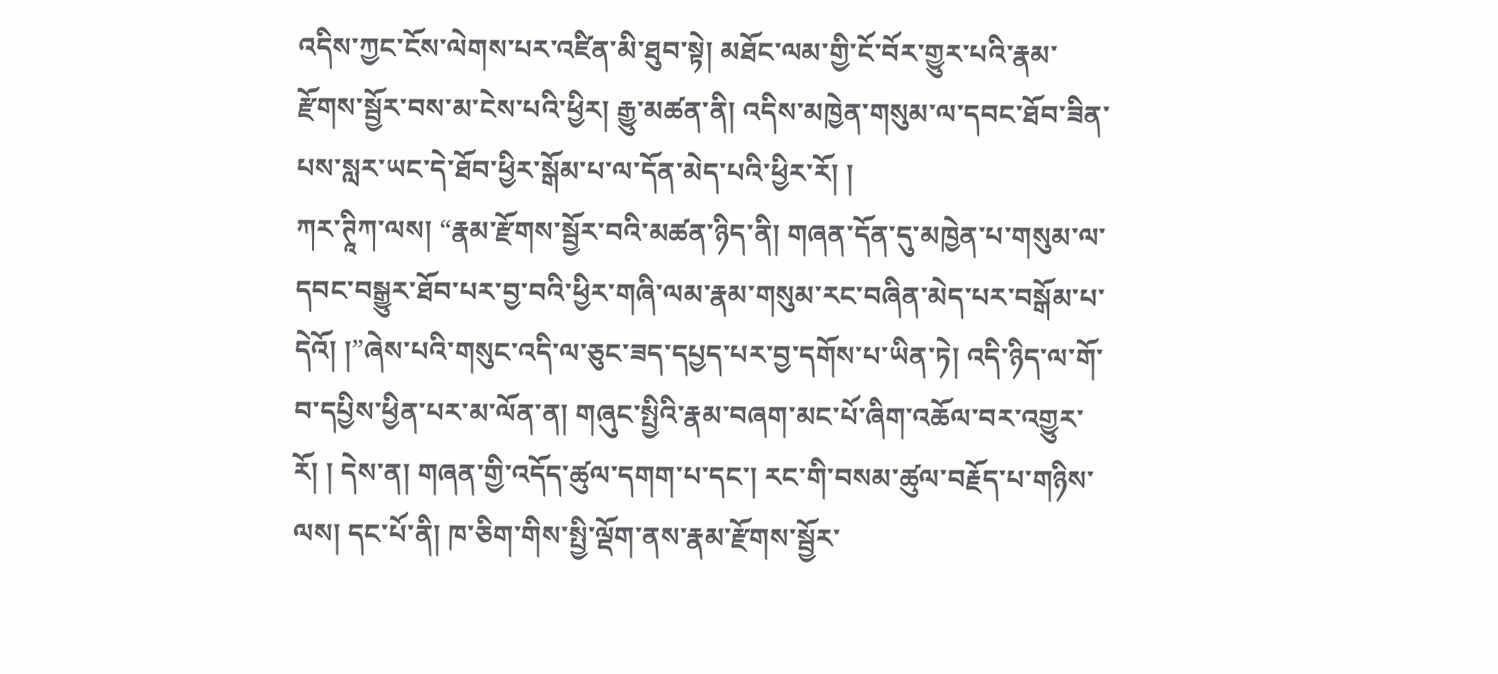འདིས་ཀྱང་ངོས་ལེགས་པར་འཛིན་མི་ཐུབ་སྟེ། མཐོང་ལམ་གྱི་ངོ་བོར་གྱུར་པའི་རྣམ་རྫོགས་སྦྱོར་བས་མ་ངེས་པའི་ཕྱིར། རྒྱུ་མཚན་ནི། འདིས་མཁྱེན་གསུམ་ལ་དབང་ཐོབ་ཟིན་པས་སླར་ཡང་དེ་ཐོབ་ཕྱིར་སྒོམ་པ་ལ་དོན་མེད་པའི་ཕྱིར་རོ། །
ཀར་ཊཱིཀ་ལས། “རྣམ་རྫོགས་སྦྱོར་བའི་མཚན་ཉིད་ནི། གཞན་དོན་དུ་མཁྱེན་པ་གསུམ་ལ་དབང་བསྒྱུར་ཐོབ་པར་བྱ་བའི་ཕྱིར་གཞི་ལམ་རྣམ་གསུམ་རང་བཞིན་མེད་པར་བསྒོམ་པ་དེའོ། །”ཞེས་པའི་གསུང་འདི་ལ་ཅུང་ཟད་དཔྱད་པར་བྱ་དགོས་པ་ཡིན་ཏེ། འདི་ཉིད་ལ་གོ་བ་དཔྱིས་ཕྱིན་པར་མ་ལོན་ན། གཞུང་སྤྱིའི་རྣམ་བཞག་མང་པོ་ཞིག་འཆོལ་བར་འགྱུར་རོ། ། དེས་ན། གཞན་གྱི་འདོད་ཚུལ་དགག་པ་དང་། རང་གི་བསམ་ཚུལ་བརྗོད་པ་གཉིས་ལས། དང་པོ་ནི། ཁ་ཅིག་གིས་སྤྱི་ལྡོག་ནས་རྣམ་རྫོགས་སྦྱོར་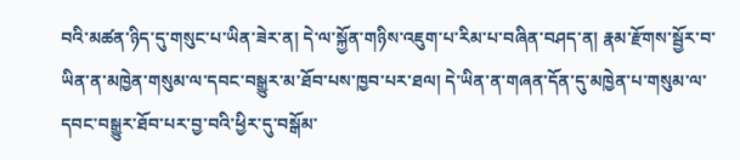བའི་མཚན་ཉིད་དུ་གསུང་པ་ཡིན་ཟེར་ན། དེ་ལ་སྐྱོན་གཉིས་འཇུག་པ་རིམ་པ་བཞིན་བཤད་ན། རྣམ་རྫོགས་སྦྱོར་བ་ཡིན་ན་མཁྱེན་གསུམ་ལ་དབང་བསྒྱུར་མ་ཐོབ་པས་ཁྱབ་པར་ཐལ། དེ་ཡིན་ན་གཞན་དོན་དུ་མཁྱེན་པ་གསུམ་ལ་དབང་བསྒྱུར་ཐོབ་པར་བྱ་བའི་ཕྱིར་དུ་བསྒོམ་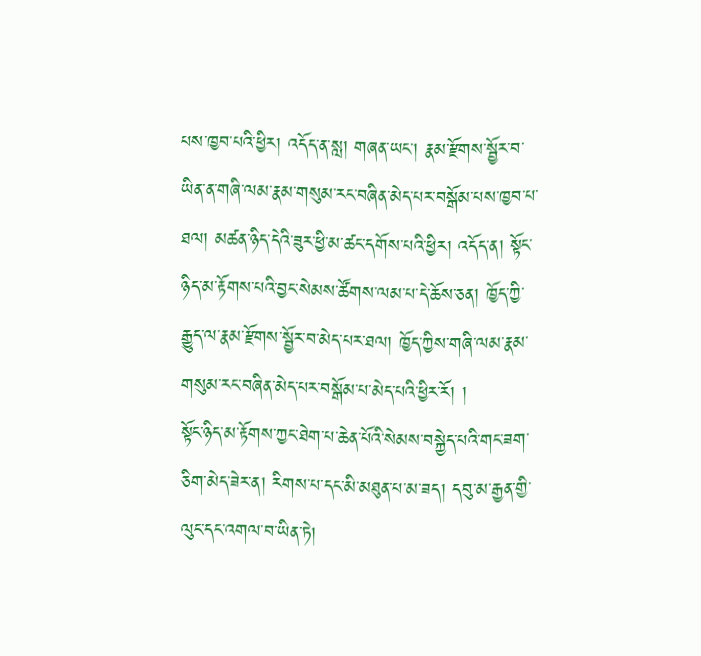པས་ཁྱབ་པའི་ཕྱིར། འདོད་ན་སླ། གཞན་ཡང་། རྣམ་རྫོགས་སྦྱོར་བ་ཡིན་ན་གཞི་ལམ་རྣམ་གསུམ་རང་བཞིན་མེད་པར་བསྒོམ་པས་ཁྱབ་པ་ཐལ། མཚན་ཉིད་དེའི་ཟུར་ཕྱི་མ་ཚང་དགོས་པའི་ཕྱིར། འདོད་ན། སྟོང་ཉིད་མ་རྟོགས་པའི་བྱང་སེམས་ཚོགས་ལམ་པ་དེ་ཆོས་ཅན། ཁྱོད་ཀྱི་རྒྱུད་ལ་རྣམ་རྫོགས་སྦྱོར་བ་མེད་པར་ཐལ། ཁྱོད་ཀྱིས་གཞི་ལམ་རྣམ་གསུམ་རང་བཞིན་མེད་པར་བསྒོམ་པ་མེད་པའི་ཕྱིར་རོ། །
སྟོང་ཉིད་མ་རྟོགས་ཀྱང་ཐེག་པ་ཆེན་པོའི་སེམས་བསྐྱེད་པའི་གང་ཟག་ཅིག་མེད་ཟེར་ན། རིགས་པ་དང་མི་མཐུན་པ་མ་ཟད། དབུ་མ་རྒྱན་གྱི་ལུང་དང་འགལ་བ་ཡིན་ཏེ།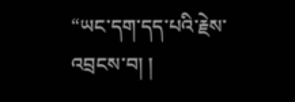“ཡང་དག་དད་པའི་རྗེས་འབྲངས་བ། །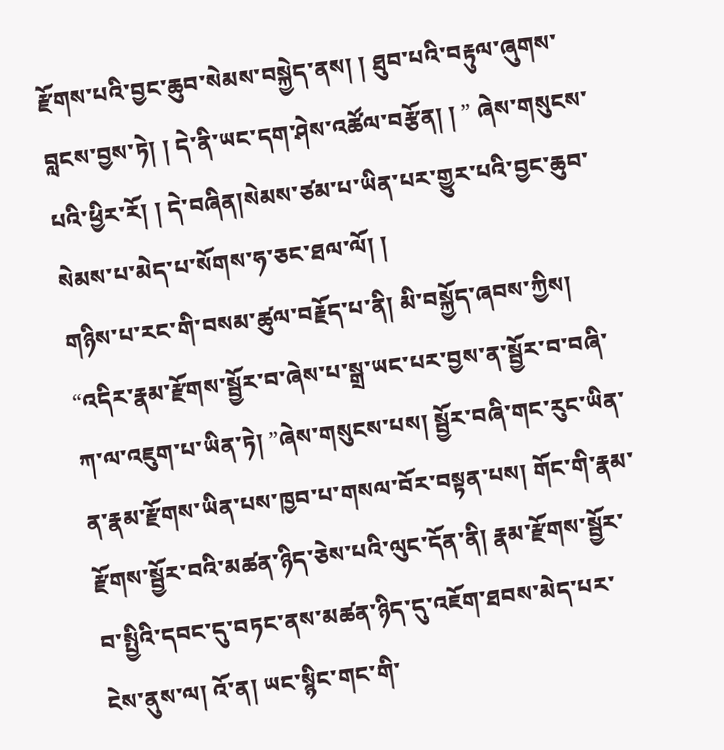རྫོགས་པའི་བྱང་ཆུབ་སེམས་བསྐྱེད་ནས། ། ཐུབ་པའི་བརྟུལ་ཞུགས་བླངས་བྱས་ཏེ། ། དེ་ནི་ཡང་དག་ཤེས་འཚོལ་བརྩོན། ། ” ཞེས་གསུངས་པའི་ཕྱིར་རོ། ། དེ་བཞིན།སེམས་ཙམ་པ་ཡིན་པར་གྱུར་པའི་བྱང་ཆུབ་སེམས་པ་མེད་པ་སོགས་ཧ་ཅང་ཐལ་ལོ། །
གཉིས་པ་རང་གི་བསམ་ཚུལ་བརྗོད་པ་ནི། མི་བསྐྱོད་ཞབས་ཀྱིས། “འདིར་རྣམ་རྫོགས་སྦྱོར་བ་ཞེས་པ་སྒྲ་ཡང་པར་བྱས་ན་སྦྱོར་བ་བཞི་ཀ་ལ་འཇུག་པ་ཡིན་ཏེ། ”ཞེས་གསུངས་པས། སྦྱོར་བཞི་གང་རུང་ཡིན་ན་རྣམ་རྫོགས་ཡིན་པས་ཁྱབ་པ་གསལ་བོར་བསྟན་པས། གོང་གི་རྣམ་རྫོགས་སྦྱོར་བའི་མཚན་ཉིད་ཅེས་པའི་ལུང་དོན་ནི། རྣམ་རྫོགས་སྦྱོར་བ་སྤྱིའི་དབང་དུ་བཏང་ནས་མཚན་ཉིད་དུ་འཇོག་ཐབས་མེད་པར་ངེས་ནུས་ལ། འོ་ན། ཡང་སྙིང་གང་གི་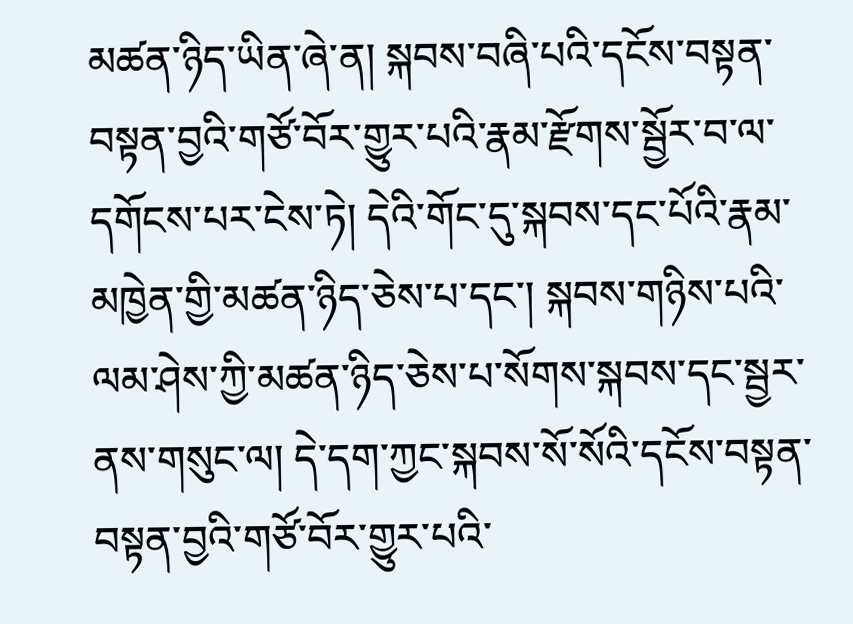མཚན་ཉིད་ཡིན་ཞེ་ན། སྐབས་བཞི་པའི་དངོས་བསྟན་བསྟན་བྱའི་གཙོ་བོར་གྱུར་པའི་རྣམ་རྫོགས་སྦྱོར་བ་ལ་དགོངས་པར་ངེས་ཏེ། དེའི་གོང་དུ་སྐབས་དང་པོའི་རྣམ་མཁྱེན་གྱི་མཚན་ཉིད་ཅེས་པ་དང་། སྐབས་གཉིས་པའི་ལམ་ཤེས་ཀྱི་མཚན་ཉིད་ཅེས་པ་སོགས་སྐབས་དང་སྦྱར་ནས་གསུང་ལ། དེ་དག་ཀྱང་སྐབས་སོ་སོའི་དངོས་བསྟན་བསྟན་བྱའི་གཙོ་བོར་གྱུར་པའི་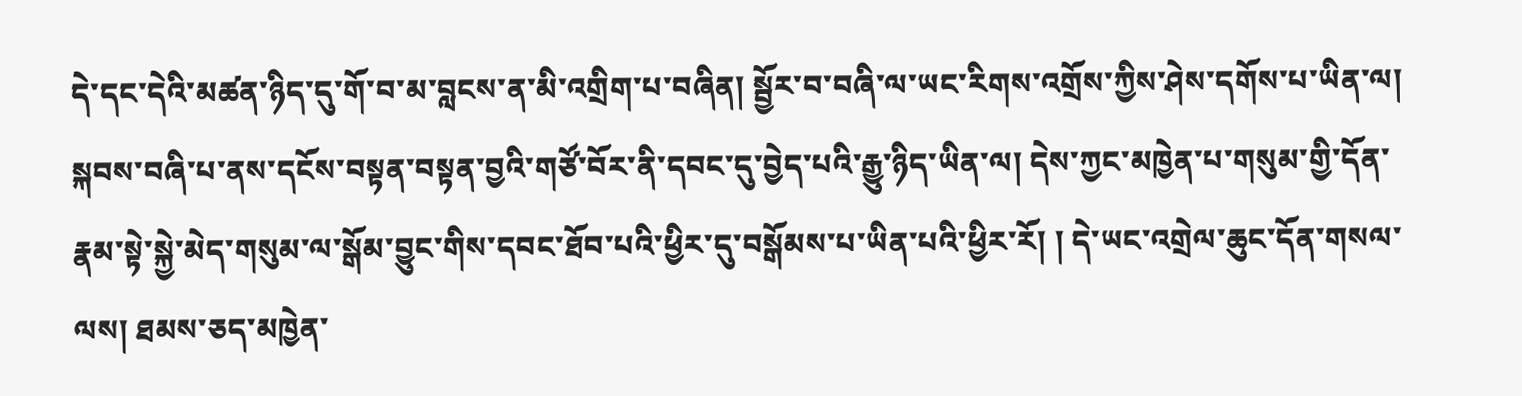དེ་དང་དེའི་མཚན་ཉིད་དུ་གོ་བ་མ་བླངས་ན་མི་འགྲིག་པ་བཞིན། སྦྱོར་བ་བཞི་ལ་ཡང་རིགས་འགྲོས་ཀྱིས་ཤེས་དགོས་པ་ཡིན་ལ། སྐབས་བཞི་པ་ནས་དངོས་བསྟན་བསྟན་བྱའི་གཙོ་བོར་ནི་དབང་དུ་བྱེད་པའི་རྒྱུ་ཉིད་ཡིན་ལ། དེས་ཀྱང་མཁྱེན་པ་གསུམ་གྱི་དོན་རྣམ་སྟེ་སྐྱེ་མེད་གསུམ་ལ་སྒོམ་བྱུང་གིས་དབང་ཐོབ་པའི་ཕྱིར་དུ་བསྒོམས་པ་ཡིན་པའི་ཕྱིར་རོ། ། དེ་ཡང་འགྲེལ་ཆུང་དོན་གསལ་ལས། ཐམས་ཅད་མཁྱེན་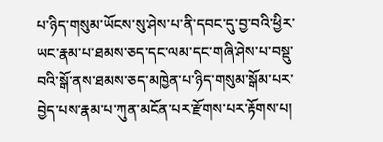པ་ཉིད་གསུམ་ཡོངས་སུ་ཤེས་པ་ནི་དབང་དུ་བྱ་བའི་ཕྱིར་ཡང་རྣམ་པ་ཐམས་ཅད་དང་ལམ་དང་གཞི་ཤེས་པ་བསྡུ་བའི་སྒོ་ནས་ཐམས་ཅད་མཁྱེན་པ་ཉིད་གསུམ་སྒོམ་པར་བྱེད་པས་རྣམ་པ་ཀུན་མངོན་པར་རྫོགས་པར་རྟོགས་པ།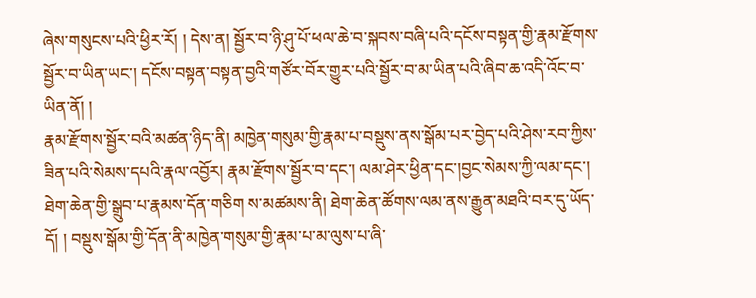ཞེས་གསུངས་པའི་ཕྱིར་རོ། ། དེས་ན། སྦྱོར་བ་ཉི་ཤུ་པོ་ཕལ་ཆེ་བ་སྐབས་བཞི་པའི་དངོས་བསྟན་གྱི་རྣམ་རྫོགས་སྦྱོར་བ་ཡིན་ཡང་། དངོས་བསྟན་བསྟན་བྱའི་གཙོར་བོར་གྱུར་པའི་སྦྱོར་བ་མ་ཡིན་པའི་ཞིབ་ཆ་འདི་འོང་བ་ཡིན་ནོ། །
རྣམ་རྫོགས་སྦྱོར་བའི་མཚན་ཉིད་ནི། མཁྱེན་གསུམ་གྱི་རྣམ་པ་བསྡུས་ནས་སྒོམ་པར་བྱེད་པའི་ཤེས་རབ་ཀྱིས་ཟིན་པའི་སེམས་དཔའི་རྣལ་འབྱོར། རྣམ་རྫོགས་སྦྱོར་བ་དང་། ལམ་ཤེར་ཕྱིན་དང་།བྱང་སེམས་ཀྱི་ལམ་དང་། ཐེག་ཆེན་གྱི་སྒྲུབ་པ་རྣམས་དོན་གཅིག ས་མཚམས་ནི། ཐེག་ཆེན་ཚོགས་ལམ་ནས་རྒྱུན་མཐའི་བར་དུ་ཡོད་དོ། ། བསྡུས་སྒོམ་གྱི་དོན་ནི་མཁྱེན་གསུམ་གྱི་རྣམ་པ་མ་ལུས་པ་ཞི་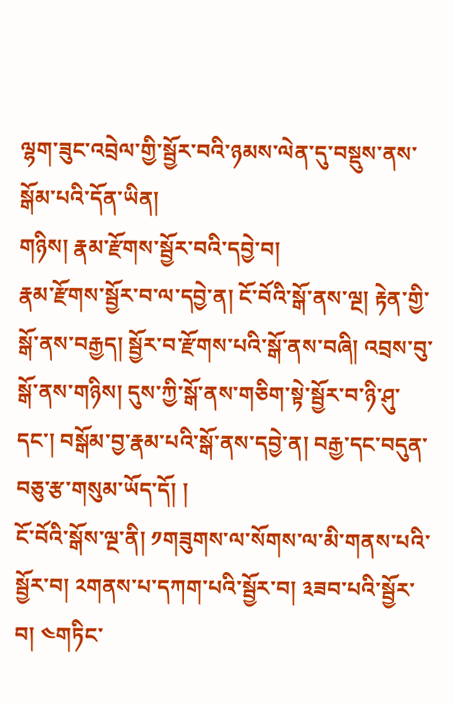ལྷག་ཟུང་འབྲེལ་གྱི་སྦྱོར་བའི་ཉམས་ལེན་དུ་བསྡུས་ནས་སྒོམ་པའི་དོན་ཡིན།
གཉིས། རྣམ་རྫོགས་སྦྱོར་བའི་དབྱེ་བ།
རྣམ་རྫོགས་སྦྱོར་བ་ལ་དབྱེ་ན། ངོ་བོའི་སྒོ་ནས་ལྔ། རྟེན་གྱི་སྒོ་ནས་བརྒྱད། སྦྱོར་བ་རྫོགས་པའི་སྒོ་ནས་བཞི། འབྲས་བུ་སྒོ་ནས་གཉིས། དུས་ཀྱི་སྒོ་ནས་གཅིག་སྟེ་སྦྱོར་བ་ཉི་ཤུ་དང་། བསྒོམ་བྱ་རྣམ་པའི་སྒོ་ནས་དབྱེ་ན། བརྒྱ་དང་བདུན་བཅུ་རྩ་གསུམ་ཡོད་དོ། །
ངོ་བོའི་སྒོས་ལྔ་ནི། ༡གཟུགས་ལ་སོགས་ལ་མི་གནས་པའི་སྦྱོར་བ། ༢གནས་པ་དཀག་པའི་སྦྱོར་བ། ༣ཟབ་པའི་སྦྱོར་བ། ༤གཏིང་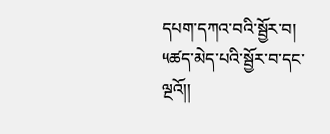དཔག་དཀའ་བའི་སྦྱོར་བ། ༥ཚད་མེད་པའི་སྦྱོར་བ་དང་ལྔའོ།།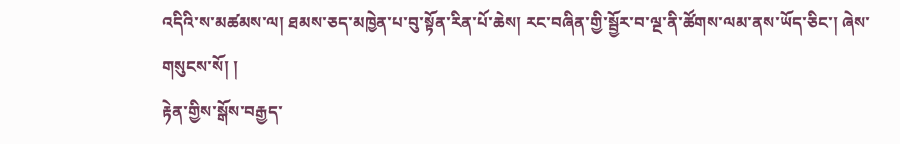འདིའི་ས་མཚམས་ལ། ཐམས་ཅད་མཁྱེན་པ་བུ་སྟོན་རིན་པོ་ཆེས། རང་བཞིན་གྱི་སྦྱོར་བ་ལྔ་ནི་ཚོགས་ལམ་ནས་ཡོད་ཅིང་། ཞེས་གསུངས་སོ། །
རྟེན་གྱིས་སྒོས་བརྒྱད་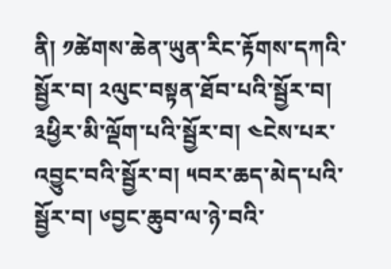ནི། ༡ཚེགས་ཆེན་ཡུན་རིང་རྟོགས་དཀའི་སྦྱོར་བ། ༢ལུང་བསྟན་ཐོབ་པའི་སྦྱོར་བ། ༣ཕྱིར་མི་ལྡོག་པའི་སྦྱོར་བ། ༤ངེས་པར་འབྱུང་བའི་སྦྱོར་བ། ༥བར་ཆད་མེད་པའི་སྦྱོར་བ། ༦བྱང་ཆུབ་ལ་ཉེ་བའི་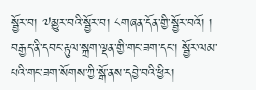སྦྱོར་བ། ༧མྱུར་བའི་སྦྱོར་བ། ༨གཞན་དོན་གྱི་སྦྱོར་བའོ། ། བརྒྱད་ནི་དབང་རྟུལ་སྐྲག་ལྡན་གྱི་གང་ཟག་དང་། སྦྱོར་ལམ་པའི་གང་ཟག་སོགས་ཀྱི་སྒོ་ནས་དབྱེ་བའི་ཕྱིར།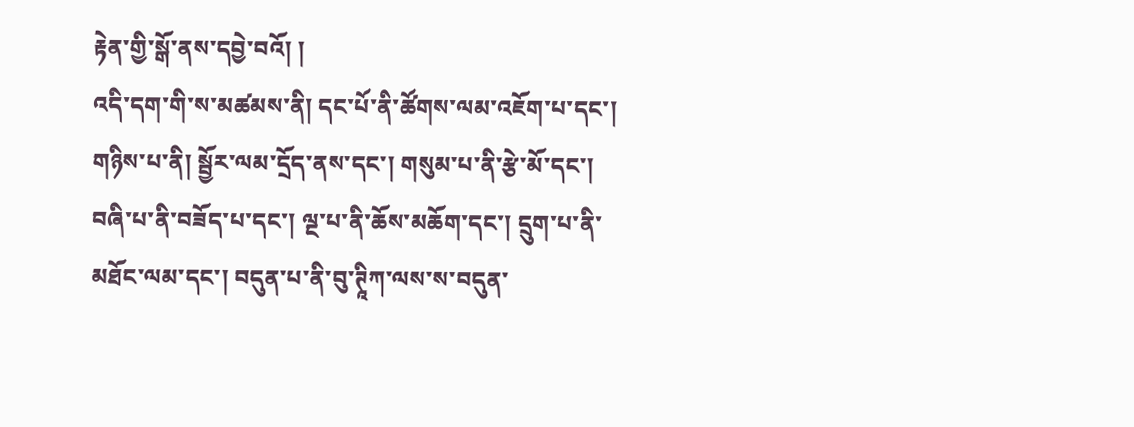རྟེན་གྱི་སྒོ་ནས་དབྱེ་བའོ། །
འདི་དག་གི་ས་མཚམས་ནི། དང་པོ་ནི་ཚོགས་ལམ་འཇོག་པ་དང་། གཉིས་པ་ནི། སྦྱོར་ལམ་དྲོད་ནས་དང་། གསུམ་པ་ནི་རྩེ་མོ་དང་། བཞི་པ་ནི་བཟོད་པ་དང་། ལྔ་པ་ནི་ཆོས་མཆོག་དང་། དྲུག་པ་ནི་མཐོང་ལམ་དང་། བདུན་པ་ནི་བུ་ཊཱིཀ་ལས་ས་བདུན་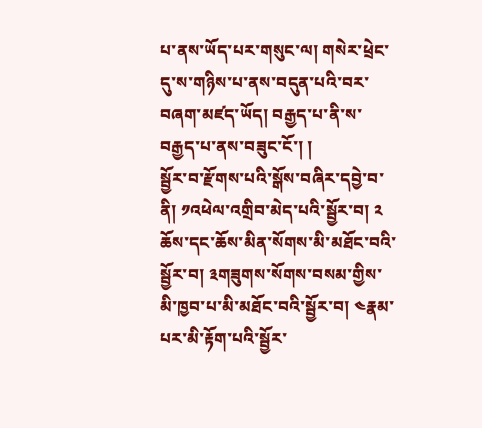པ་ནས་ཡོད་པར་གསུང་ལ། གསེར་ཕྲེང་དུ་ས་གཉིས་པ་ནས་བདུན་པའི་བར་བཞག་མཛད་ཡོད། བརྒྱད་པ་ནི་ས་བརྒྱད་པ་ནས་བཟུང་ངོ་། །
སྦྱོར་བ་རྫོགས་པའི་སྒོས་བཞིར་དབྱེ་བ་ནི། ༡འཕེལ་འགྲིབ་མེད་པའི་སྦྱོར་བ། ༢ ཆོས་དང་ཆོས་མིན་སོགས་མི་མཐོང་བའི་སྦྱོར་བ། ༣གཟུགས་སོགས་བསམ་གྱིས་མི་ཁྱབ་པ་མི་མཐོང་བའི་སྦྱོར་བ། ༤རྣམ་པར་མི་རྟོག་པའི་སྦྱོར་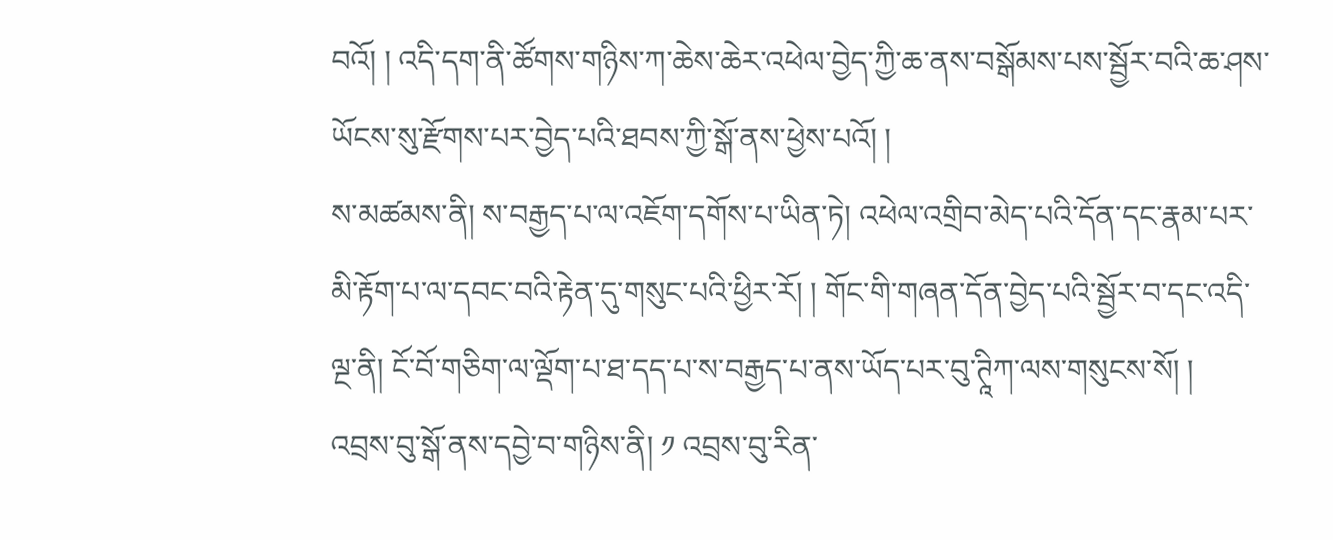བའོ། ། འདི་དག་ནི་ཚོགས་གཉིས་ཀ་ཆེས་ཆེར་འཕེལ་བྱེད་ཀྱི་ཆ་ནས་བསྒོམས་པས་སྦྱོར་བའི་ཆ་ཤས་ཡོངས་སུ་རྫོགས་པར་བྱེད་པའི་ཐབས་ཀྱི་སྒོ་ནས་ཕྱེས་པའོ། །
ས་མཚམས་ནི། ས་བརྒྱད་པ་ལ་འཇོག་དགོས་པ་ཡིན་ཏེ། འཕེལ་འགྲིབ་མེད་པའི་དོན་དང་རྣམ་པར་མི་རྟོག་པ་ལ་དབང་བའི་རྟེན་དུ་གསུང་པའི་ཕྱིར་རོ། ། གོང་གི་གཞན་དོན་བྱེད་པའི་སྦྱོར་བ་དང་འདི་ལྔ་ནི། ངོ་བོ་གཅིག་ལ་ལྡོག་པ་ཐ་དད་པ་ས་བརྒྱད་པ་ནས་ཡོད་པར་བུ་ཊཱིཀ་ལས་གསུངས་སོ། །
འབྲས་བུ་སྒོ་ནས་དབྱེ་བ་གཉིས་ནི། ༡ འབྲས་བུ་རིན་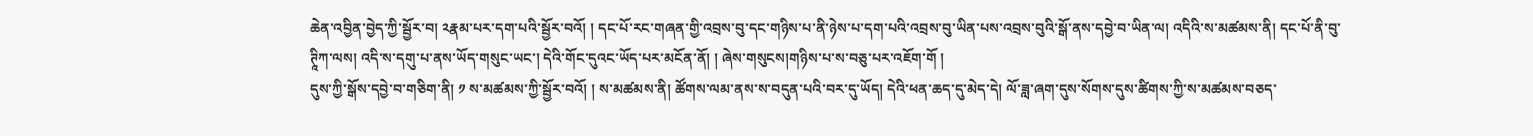ཆེན་འབྱིན་བྱེད་ཀྱི་སྦྱོར་བ། ༢རྣམ་པར་དག་པའི་སྦྱོར་བའོ། ། དང་པོ་རང་གཞན་གྱི་འབྲས་བུ་དང་གཉིས་པ་ནི་ཉེས་པ་དག་པའི་འབྲས་བུ་ཡིན་པས་འབྲས་བུའི་སྒོ་ནས་དབྱེ་བ་ཡིན་ལ། འདིའི་ས་མཚམས་ནི། དང་པོ་ནི་བུ་ཊཱིཀ་ལས། འདི་ས་དགུ་པ་ནས་ཡོད་གསུང་ཡང་། དེའི་གོང་དུའང་ཡོད་པར་མངོན་ནོ། ། ཞེས་གསུངས།གཉིས་པ་ས་བཅུ་པར་འཇོག་གོ །
དུས་ཀྱི་སྒོས་དབྱེ་བ་གཅིག་ནི། ༡ ས་མཚམས་ཀྱི་སྦྱོར་བའོ། ། ས་མཚམས་ནི། ཚོགས་ལམ་ནས་ས་བདུན་པའི་བར་དུ་ཡོད། དེའི་ཕན་ཆད་དུ་མེད་དེ། ལོ་ཟླ་ཞག་དུས་སོགས་དུས་ཚིགས་ཀྱི་ས་མཚམས་བཅད་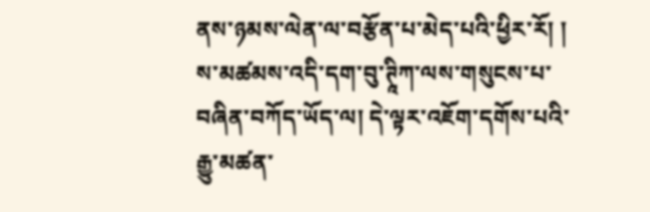ནས་ཉམས་ལེན་ལ་བརྩོན་པ་མེད་པའི་ཕྱིར་རོ། །
ས་མཚམས་འདི་དག་བུ་ཊཱིཀ་ལས་གསུངས་པ་བཞིན་བཀོད་ཡོད་ལ། དེ་ལྟར་འཇོག་དགོས་པའི་རྒྱུ་མཚན་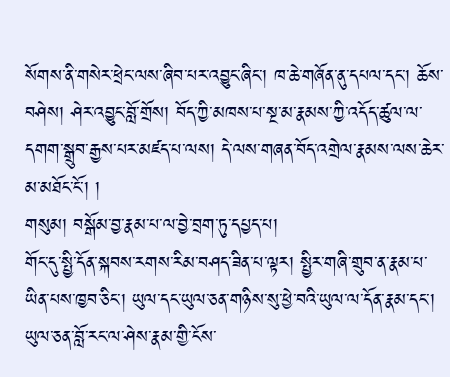སོགས་ནི་གསེར་ཕྲེང་ལས་ཞིབ་པར་འབྱུང་ཞིང་། ཁ་ཆེ་གཞོན་ནུ་དཔལ་དང་། ཆོས་བཤེས། ཤེར་འབྱུང་བློ་གྲོས། བོད་ཀྱི་མཁས་པ་སྔ་མ་རྣམས་ཀྱི་འདོད་ཚུལ་ལ་དགག་སྒྲུབ་རྒྱས་པར་མཛད་པ་ལས། དེ་ལས་གཞན་བོད་འགྲེལ་རྣམས་ལས་ཆེར་མ་མཐོང་ངོ་། །
གསུམ། བསྒོམ་བྱ་རྣམ་པ་ལ་བྱེ་བྲག་ཏུ་དཔྱད་པ།
གོང་དུ་སྤྱི་དོན་སྐབས་རགས་རིམ་བཤད་ཟིན་པ་ལྟར། སྤྱིར་གཞི་གྲུབ་ན་རྣམ་པ་ཡིན་པས་ཁྱབ་ཅིང་། ཡུལ་དང་ཡུལ་ཅན་གཉིས་སུ་ཕྱེ་བའི་ཡུལ་ལ་དོན་རྣམ་དང་། ཡུལ་ཅན་བློ་རང་ལ་ཤེས་རྣམ་གྱི་ངོས་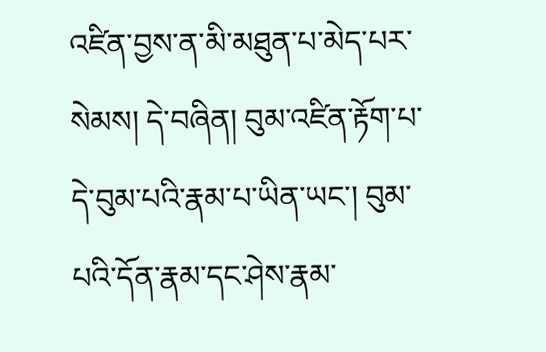འཛིན་བྱས་ན་མི་མཐུན་པ་མེད་པར་སེམས། དེ་བཞིན། བུམ་འཛིན་རྟོག་པ་དེ་བུམ་པའི་རྣམ་པ་ཡིན་ཡང་། བུམ་པའི་དོན་རྣམ་དང་ཤེས་རྣམ་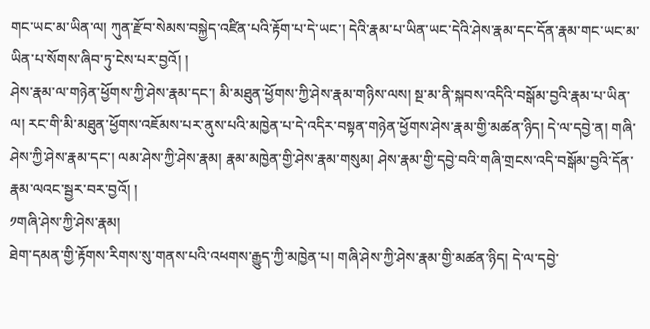གང་ཡང་མ་ཡིན་ལ། ཀུན་རྫོབ་སེམས་བསྐྱེད་འཛིན་པའི་རྟོག་པ་དེ་ཡང་། དེའི་རྣམ་པ་ཡིན་ཡང་དེའི་ཤེས་རྣམ་དང་དོན་རྣམ་གང་ཡང་མ་ཡིན་པ་སོགས་ཞིབ་ཏུ་ངེས་པར་བྱའོ། །
ཤེས་རྣམ་ལ་གཉེན་ཕྱོགས་ཀྱི་ཤེས་རྣམ་དང་། མི་མཐུན་ཕྱོགས་ཀྱི་ཤེས་རྣམ་གཉིས་ལས། སྔ་མ་ནི་སྐབས་འདིའི་བསྒོམ་བྱའི་རྣམ་པ་ཡིན་ལ། རང་གི་མི་མཐུན་ཕྱོགས་འཇོམས་པར་ནུས་པའི་མཁྱེན་པ་དེ་འདིར་བསྟན་གཉེན་ཕྱོགས་ཤེས་རྣམ་གྱི་མཚན་ཉིད། དེ་ལ་དབྱེ་ན། གཞི་ཤེས་ཀྱི་ཤེས་རྣམ་དང་། ལམ་ཤེས་ཀྱི་ཤེས་རྣམ། རྣམ་མཁྱེན་གྱི་ཤེས་རྣམ་གསུམ། ཤེས་རྣམ་གྱི་དབྱེ་བའི་གཞི་གྲངས་འདི་བསྒོམ་བྱའི་དོན་རྣམ་ལའང་སྦྱར་བར་བྱའོ། །
༡གཞི་ཤེས་ཀྱི་ཤེས་རྣམ།
ཐེག་དམན་གྱི་རྟོགས་རིགས་སུ་གནས་པའི་འཕགས་རྒྱུད་ཀྱི་མཁྱེན་པ། གཞི་ཤེས་ཀྱི་ཤེས་རྣམ་གྱི་མཚན་ཉིད། དེ་ལ་དབྱེ་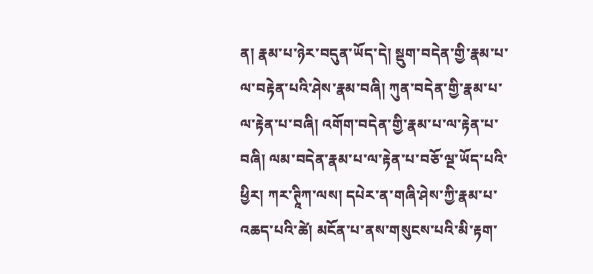ན། རྣམ་པ་ཉེར་བདུན་ཡོད་དེ། སྡུག་བདེན་གྱི་རྣམ་པ་ལ་བརྟེན་པའི་ཤེས་རྣམ་བཞི། ཀུན་བདེན་གྱི་རྣམ་པ་ལ་རྟེན་པ་བཞི། འགོག་བདེན་གྱི་རྣམ་པ་ལ་རྟེན་པ་བཞི། ལམ་བདེན་རྣམ་པ་ལ་རྟེན་པ་བཅོ་ལྔ་ཡོད་པའི་ཕྱིར། ཀར་ཊཱིཀ་ལས། དཔེར་ན་གཞི་ཤེས་ཀྱི་རྣམ་པ་འཆད་པའི་ཚེ། མངོན་པ་ནས་གསུངས་པའི་མི་རྟག་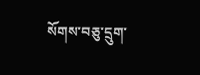སོགས་བཅུ་དྲུག་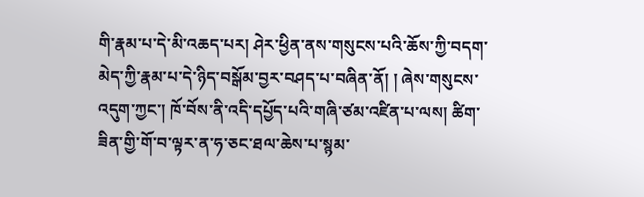གི་རྣམ་པ་དེ་མི་འཆད་པར། ཤེར་ཕྱིན་ནས་གསུངས་པའི་ཆོས་ཀྱི་བདག་མེད་ཀྱི་རྣམ་པ་དེ་ཉིད་བསྒོམ་བྱར་བཤད་པ་བཞིན་ནོ། ། ཞེས་གསུངས་འདུག་ཀྱང་། ཁོ་བོས་ནི་འདི་དཔྱོད་པའི་གཞི་ཙམ་འཛིན་པ་ལས། ཚིག་ཟིན་གྱི་གོ་བ་ལྟར་ན་ཧ་ཅང་ཐལ་ཆེས་པ་སྙམ་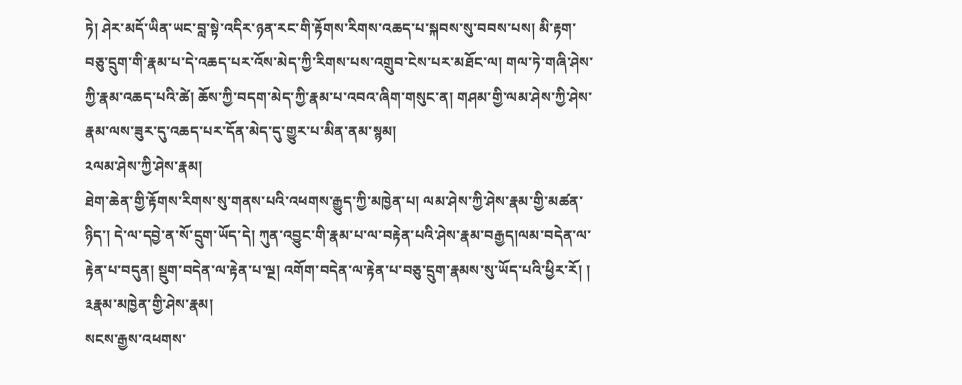ཏེ། ཤེར་མདོ་ཡིན་ཡང་བླ་སྟེ་འདིར་ཉན་རང་གི་རྟོགས་རིགས་འཆད་པ་སྐབས་སུ་བབས་པས། མི་རྟག་བཅུ་དྲུག་གི་རྣམ་པ་དེ་འཆད་པར་འོས་མེད་ཀྱི་རིགས་པས་འགྲུབ་ངེས་པར་མཐོང་ལ། གལ་ཏེ་གཞི་ཤེས་ཀྱི་རྣམ་འཆད་པའི་ཚེ། ཆོས་ཀྱི་བདག་མེད་ཀྱི་རྣམ་པ་འབའ་ཞིག་གསུང་ན། གཤམ་གྱི་ལམ་ཤེས་ཀྱི་ཤེས་རྣམ་ལས་ཟུར་དུ་འཆད་པར་དོན་མེད་དུ་གྱུར་པ་མིན་ནམ་སྙམ།
༢ལམ་ཤེས་ཀྱི་ཤེས་རྣམ།
ཐེག་ཆེན་གྱི་རྟོགས་རིགས་སུ་གནས་པའི་འཕགས་རྒྱུད་ཀྱི་མཁྱེན་པ། ལམ་ཤེས་ཀྱི་ཤེས་རྣམ་གྱི་མཚན་ཉིད་། དེ་ལ་དབྱེ་ན་སོ་དྲུག་ཡོད་དེ། ཀུན་འབྱུང་གི་རྣམ་པ་ལ་བརྟེན་པའི་ཤེས་རྣམ་བརྒྱད།ལམ་བདེན་ལ་རྟེན་པ་བདུན། སྡུག་བདེན་ལ་རྟེན་པ་ལྔ། འགོག་བདེན་ལ་རྟེན་པ་བཅུ་དྲུག་རྣམས་སུ་ཡོད་པའི་ཕྱིར་རོ། །
༣རྣམ་མཁྱེན་གྱི་ཤེས་རྣམ།
སངས་རྒྱས་འཕགས་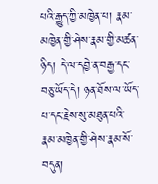པའི་རྒྱུད་ཀྱི་མཁྱེན་པ། རྣམ་མཁྱེན་གྱི་ཤེས་རྣམ་གྱི་མཚན་ཉིད། དེ་ལ་དབྱེ་ན་བརྒྱ་དང་བཅུ་ཡོད་དེ། ཉན་ཐོས་ལ་ཡོད་པ་དང་རྗེས་སུ་མཐུན་པའི་རྣམ་མཁྱེན་གྱི་ཤེས་རྣམ་སོ་བདུན།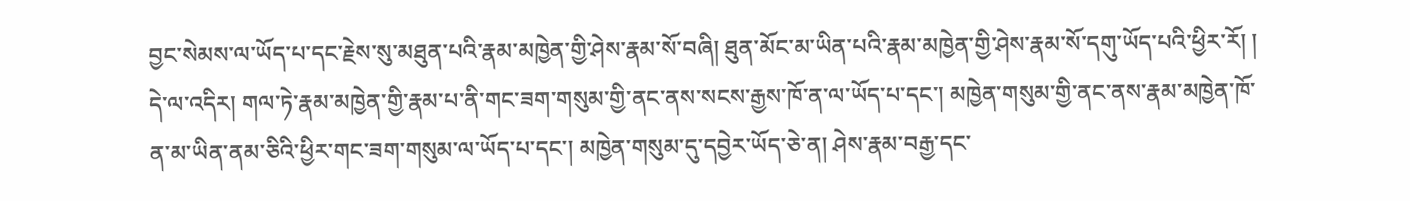བྱང་སེམས་ལ་ཡོད་པ་དང་རྗེས་སུ་མཐུན་པའི་རྣམ་མཁྱེན་གྱི་ཤེས་རྣམ་སོ་བཞི། ཐུན་མོང་མ་ཡིན་པའི་རྣམ་མཁྱེན་གྱི་ཤེས་རྣམ་སོ་དགུ་ཡོད་པའི་ཕྱིར་རོ། །
དེ་ལ་འདིར། གལ་ཏེ་རྣམ་མཁྱེན་གྱི་རྣམ་པ་ནི་གང་ཟག་གསུམ་གྱི་ནང་ནས་སངས་རྒྱས་ཁོ་ན་ལ་ཡོད་པ་དང་། མཁྱེན་གསུམ་གྱི་ནང་ནས་རྣམ་མཁྱེན་ཁོ་ན་མ་ཡིན་ནམ་ཅིའི་ཕྱིར་གང་ཟག་གསུམ་ལ་ཡོད་པ་དང་། མཁྱེན་གསུམ་དུ་དབྱེར་ཡོད་ཅེ་ན། ཤེས་རྣམ་བརྒྱ་དང་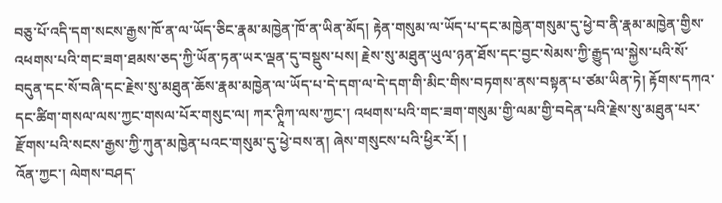བཅུ་པོ་འདི་དག་སངས་རྒྱས་ཁོ་ན་ལ་ཡོད་ཅིང་རྣམ་མཁྱེན་ཁོ་ན་ཡིན་མོད། རྟེན་གསུམ་ལ་ཡོད་པ་དང་མཁྱེན་གསུམ་དུ་ཕྱེ་བ་ནི་རྣམ་མཁྱེན་གྱིས་འཕགས་པའི་གང་ཟག་ཐམས་ཅད་ཀྱི་ཡོན་ཏན་ཡར་ལྡན་དུ་བསྡུས་པས། རྗེས་སུ་མཐུན་ཡུལ་ཉན་ཐོས་དང་བྱང་སེམས་ཀྱི་རྒྱུད་ལ་སྐྱེས་པའི་སོ་བདུན་དང་སོ་བཞི་དང་རྗེས་སུ་མཐུན་ཆོས་རྣམ་མཁྱེན་ལ་ཡོད་པ་དེ་དག་ལ་དེ་དག་གི་མིང་གིས་བཏགས་ནས་བསྟན་པ་ཙམ་ཡིན་ཏེ། རྟོགས་དཀའ་དང་ཚིག་གསལ་ལས་ཀྱང་གསལ་པོར་གསུང་ལ། ཀར་ཊཱིཀ་ལས་ཀྱང་། འཕགས་པའི་གང་ཟག་གསུམ་གྱི་ལམ་གྱི་བདེན་པའི་རྗེས་སུ་མཐུན་པར་རྫོགས་པའི་སངས་རྒྱས་ཀྱི་ཀུན་མཁྱེན་པའང་གསུམ་དུ་ཕྱེ་བས་ན། ཞེས་གསུངས་པའི་ཕྱིར་རོ། །
འོན་ཀྱང་། ལེགས་བཤད་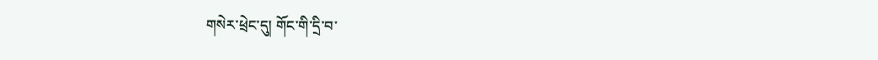གསེར་ཕྲེང་དུ། གོང་གི་དྲི་བ་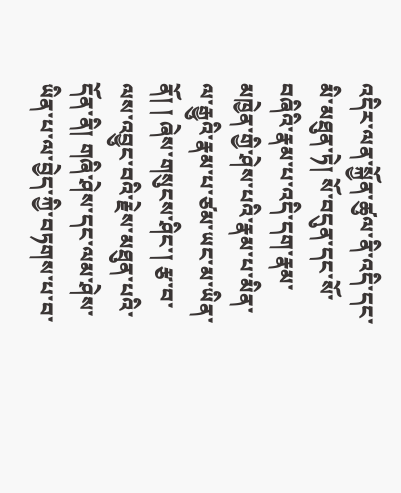འདིར་ལན་སྐྱོན་ཚུལ་ནི་འདི་དང་མི་མཐུན་ཏེ། སོ་བདུན་དང་སོ་བཞིའི་རྣམ་པ་འདི་དག་རྣམ་མཁྱེན་གྱི་ཤེས་པའི་རྣམ་པ་མིན་ལ་རྒྱུའི་རྣམ་པ་ཙམ་ཡང་མ་ཡིན་ནོ། ། ཞེས་གསུངས་ཤིང་། རྩ་བ་ལས་འབྱུང་བའི་རྗེས་མཐུན་པའི་དོན་ནི། གཞི་ཤེས་དང་ལམ་ཤེས་ཡིན་པ་ལ་བྱེད་ཀྱི་བཏགས་པ་བ་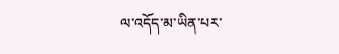ལ་འདོད་མ་ཡིན་པར་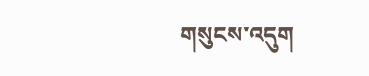གསུངས་འདུག